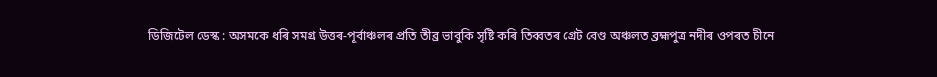ডিজিটেল ডেস্ক : অসমকে ধৰি সমগ্ৰ উত্তৰ-পূৰ্বাঞ্চলৰ প্ৰতি তীব্র ভাবুকি সৃষ্টি কৰি তিব্বতৰ গ্রেট বেণ্ড অঞ্চলত ব্রহ্মপুত্র নদীৰ ওপৰত চীনে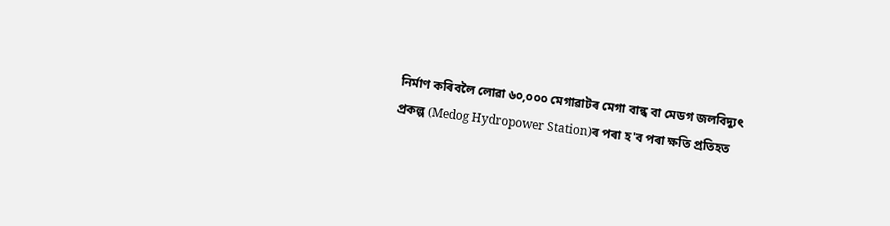নির্মাণ কৰিবলৈ লোৱা ৬০,০০০ মেগাৱাটৰ মেগা বান্ধ বা মেডগ জলবিদ্যুৎ প্রকল্প (Medog Hydropower Station)ৰ পৰা হ'ব পৰা ক্ষতি প্রতিহত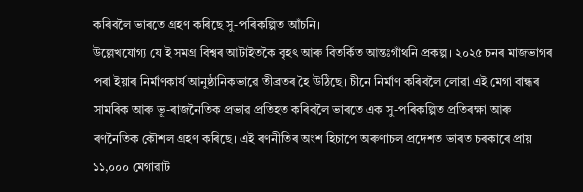কৰিবলৈ ভাৰতে গ্ৰহণ কৰিছে সু-পৰিকল্পিত আঁচনি।
উল্লেখযোগ্য যে ই সমগ্র বিশ্বৰ আটাইতকৈ বৃহৎ আৰু বিতর্কিত আন্তঃগাঁথনি প্রকল্প। ২০২৫ চনৰ মাজভাগৰ পৰা ইয়াৰ নির্মাণকার্য আনুষ্ঠানিকভাৱে তীব্রতৰ হৈ উঠিছে। চীনে নির্মাণ কৰিবলৈ লোৱা এই মেগা বান্ধৰ সামৰিক আৰু ভূ-ৰাজনৈতিক প্রভাৱ প্রতিহত কৰিবলৈ ভাৰতে এক সু-পৰিকল্পিত প্রতিৰক্ষা আৰু ৰণনৈতিক কৌশল গ্রহণ কৰিছে। এই ৰণনীতিৰ অংশ হিচাপে অৰুণাচল প্রদেশত ভাৰত চৰকাৰে প্রায় ১১,০০০ মেগাৱাট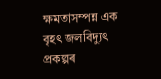ক্ষমতাসম্পন্ন এক বৃহৎ জলবিদ্যুৎ প্রকল্পৰ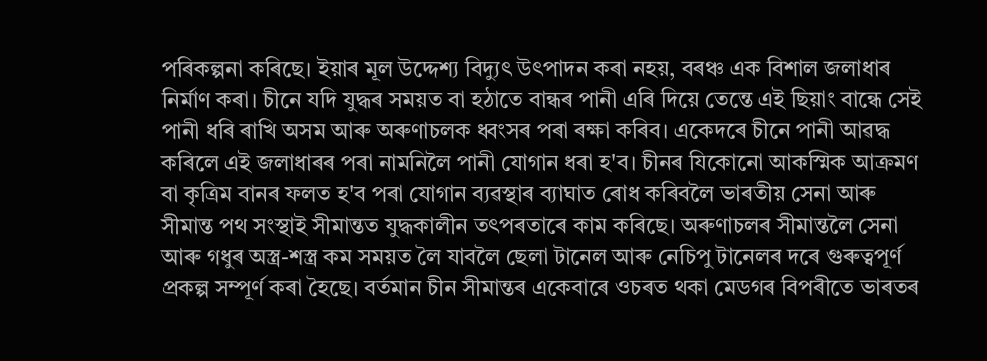পৰিকল্পনা কৰিছে। ইয়াৰ মূল উদ্দেশ্য বিদ্যুৎ উৎপাদন কৰা নহয়, বৰঞ্চ এক বিশাল জলাধাৰ নির্মাণ কৰা। চীনে যদি যুদ্ধৰ সময়ত বা হঠাতে বান্ধৰ পানী এৰি দিয়ে তেন্তে এই ছিয়াং বান্ধে সেই পানী ধৰি ৰাখি অসম আৰু অৰুণাচলক ধ্বংসৰ পৰা ৰক্ষা কৰিব। একেদৰে চীনে পানী আৱদ্ধ কৰিলে এই জলাধাৰৰ পৰা নামনিলৈ পানী যোগান ধৰা হ'ব। চীনৰ যিকোনো আকস্মিক আক্রমণ বা কৃত্রিম বানৰ ফলত হ'ব পৰা যোগান ব্যৱস্থাৰ ব্যাঘাত ৰোধ কৰিবলৈ ভাৰতীয় সেনা আৰু সীমান্ত পথ সংস্থাই সীমান্তত যুদ্ধকালীন তৎপৰতাৰে কাম কৰিছে। অৰুণাচলৰ সীমান্তলৈ সেনা আৰু গধুৰ অস্ত্র-শস্ত্র কম সময়ত লৈ যাবলৈ ছেলা টানেল আৰু নেচিপু টানেলৰ দৰে গুৰুত্বপূর্ণ প্রকল্প সম্পূর্ণ কৰা হৈছে। বর্তমান চীন সীমান্তৰ একেবাৰে ওচৰত থকা মেডগৰ বিপৰীতে ভাৰতৰ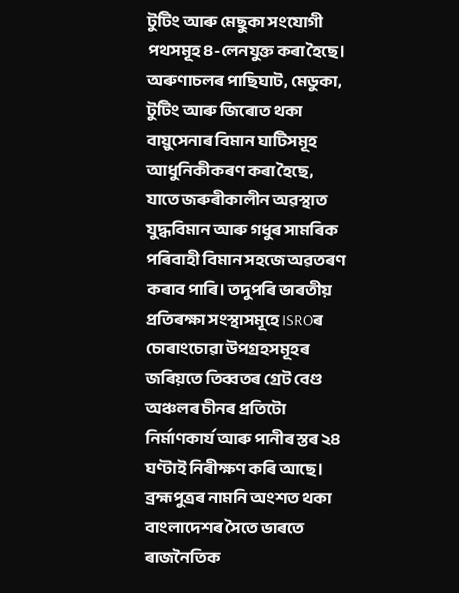টুটিং আৰু মেছুকা সংযোগী পথসমূহ ৪-লেনযুক্ত কৰা হৈছে। অৰুণাচলৰ পাছিঘাট, মেডুকা, টুটিং আৰু জিৰোত থকা বায়ুসেনাৰ বিমান ঘাটিসমূহ আধুনিকীকৰণ কৰা হৈছে, যাতে জৰুৰীকালীন অৱস্থাত যুদ্ধবিমান আৰু গধুৰ সামৰিক পৰিবাহী বিমান সহজে অৱতৰণ কৰাব পাৰি। তদুপৰি ভাৰতীয় প্রতিৰক্ষা সংস্থাসমূহে ISROৰ চোৰাংচোৱা উপগ্রহসমূহৰ জৰিয়তে তিব্বতৰ গ্রেট বেণ্ড অঞ্চলৰ চীনৰ প্রতিটো নির্মাণকার্য আৰু পানীৰ স্তৰ ২৪ ঘণ্টাই নিৰীক্ষণ কৰি আছে। ব্রহ্মপুত্রৰ নামনি অংশত থকা বাংলাদেশৰ সৈতে ভাৰতে ৰাজনৈতিক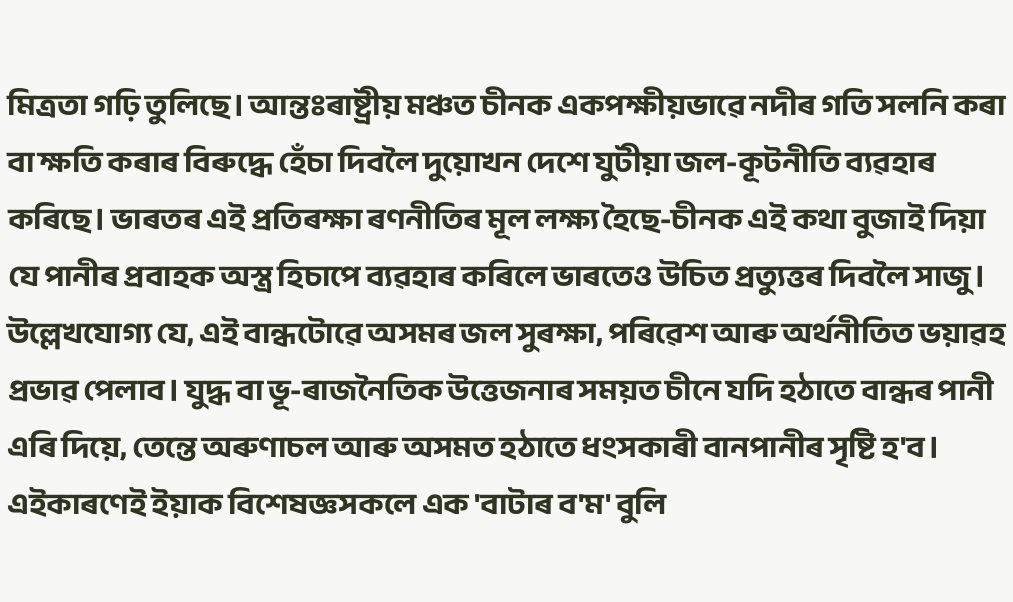মিত্রতা গঢ়ি তুলিছে। আন্তঃৰাষ্ট্ৰীয় মঞ্চত চীনক একপক্ষীয়ভাৱে নদীৰ গতি সলনি কৰা বা ক্ষতি কৰাৰ বিৰুদ্ধে হেঁচা দিবলৈ দুয়োখন দেশে যুটীয়া জল-কূটনীতি ব্যৱহাৰ কৰিছে। ভাৰতৰ এই প্রতিৰক্ষা ৰণনীতিৰ মূল লক্ষ্য হৈছে-চীনক এই কথা বুজাই দিয়া যে পানীৰ প্রবাহক অস্ত্র হিচাপে ব্যৱহাৰ কৰিলে ভাৰতেও উচিত প্রত্যুত্তৰ দিবলৈ সাজু।
উল্লেখযোগ্য যে, এই বান্ধটোৱে অসমৰ জল সুৰক্ষা, পৰিৱেশ আৰু অর্থনীতিত ভয়াৱহ প্রভাৱ পেলাব। যুদ্ধ বা ভূ-ৰাজনৈতিক উত্তেজনাৰ সময়ত চীনে যদি হঠাতে বান্ধৰ পানী এৰি দিয়ে, তেন্তে অৰুণাচল আৰু অসমত হঠাতে ধংসকাৰী বানপানীৰ সৃষ্টি হ'ব। এইকাৰণেই ইয়াক বিশেষজ্ঞসকলে এক 'বাটাৰ ব'ম' বুলি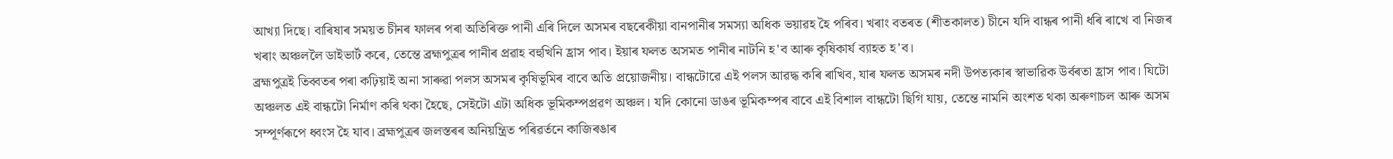আখ্যা দিছে। বাৰিষাৰ সময়ত চীনৰ ফালৰ পৰা অতিৰিক্ত পানী এৰি দিলে অসমৰ বছৰেকীয়া বানপানীৰ সমস্যা অধিক ভয়াৱহ হৈ পৰিব। খৰাং বতৰত (শীতকালত) চীনে যদি বান্ধৰ পানী ধৰি ৰাখে বা নিজৰ খৰাং অঞ্চললৈ ডাইভার্ট কৰে, তেন্তে ব্রহ্মপুত্রৰ পানীৰ প্রৱাহ বহুখিনি হ্রাস পাব। ইয়াৰ ফলত অসমত পানীৰ নাটনি হ'ব আৰু কৃষিকার্য ব্যাহত হ'ব।
ব্রহ্মপুত্রই তিব্বতৰ পৰা কঢ়িয়াই অনা সাৰুৱা পলস অসমৰ কৃষিভূমিৰ বাবে অতি প্রয়োজনীয়। বান্ধটোৱে এই পলস আৱদ্ধ কৰি ৰাখিব, যাৰ ফলত অসমৰ নদী উপত্যকাৰ স্বাভাৱিক উৰ্বৰতা হ্রাস পাব। যিটো অঞ্চলত এই বান্ধটো নির্মাণ কৰি থকা হৈছে, সেইটো এটা অধিক ভূমিকম্পপ্রৱণ অঞ্চল। যদি কোনো ডাঙৰ ভূমিকম্পৰ বাবে এই বিশাল বান্ধটো ছিগি যায়, তেন্তে নামনি অংশত থকা অৰুণাচল আৰু অসম সম্পূর্ণৰূপে ধ্বংস হৈ যাব। ব্রহ্মপুত্রৰ জলস্তৰৰ অনিয়ন্ত্রিত পৰিৱর্তনে কাজিৰঙাৰ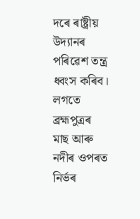দৰে ৰাষ্ট্ৰীয় উদ্যানৰ পৰিৱেশ তন্ত্র ধ্বংস কৰিব। লগতে ব্রহ্মপুত্রৰ মাছ আৰু নদীৰ ওপৰত নিৰ্ভৰ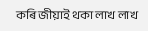কৰি জীয়াই থকা লাখ লাখ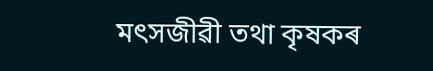মৎসজীৱী তথা কৃষকৰ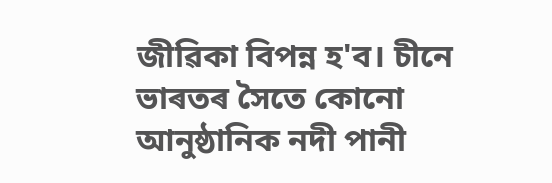জীৱিকা বিপন্ন হ'ব। চীনে ভাৰতৰ সৈতে কোনো আনুষ্ঠানিক নদী পানী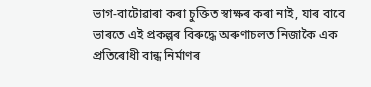ভাগ-বাটোৱাৰা কৰা চুক্তিত স্বাক্ষৰ কৰা নাই, যাৰ বাবে ভাৰতে এই প্রকল্পৰ বিৰুদ্ধে অৰুণাচলত নিজাকৈ এক প্রতিৰোধী বান্ধ নির্মাণৰ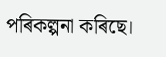পৰিকল্পনা কৰিছে।